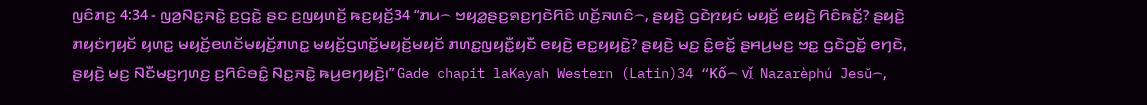ꤜꤢꤨꤊꤢ꤬ 4:34 - ꤜꤤ꤬ꤡꤢ꤭ꤏꤢꤧ꤭ ꤢ꤬ꤞꤢꤧ꤭ ꤔꤢ ꤢ꤬ꤜꤟꤛꤢꤩ꤬ ꤒꤢ꤬ꤟꤢꤩ꤬34 “ꤊꤣ꤮ ꤠꤟꤤ꤭ꤔꤢ꤬ꤎꤢ꤬ꤚꤢꤧꤖꤢꤨ ꤛꤢꤩ꤬ꤏꤛꤢꤨ꤮, ꤔꤟꤢꤧ꤬ ꤞꤢꤧꤐꤟꤢꤦ ꤗꤟꤢꤩ꤬ ꤕꤟꤢꤧ꤬ ꤖꤢꤨꤒꤢꤩ꤭? ꤔꤟꤢꤧ꤬ ꤊꤟꤢꤦꤚꤟꤢꤩ ꤟꤛꤢ꤭ ꤗꤟꤢꤩ꤬ꤕꤛꤢꤩꤗꤟꤢꤩ꤬ꤊꤛꤢ꤭ ꤗꤟꤢꤩ꤬ꤞꤛꤢꤩ꤭ꤗꤟꤢꤩ꤬ꤗꤟꤢꤩ ꤊꤛꤢ꤭ꤜꤟꤢꤪ꤭ꤟꤢꤪ ꤕꤟꤢꤧ꤬ ꤕꤢ꤭ꤟꤟꤢꤧ꤭? ꤔꤟꤢꤧ꤬ ꤗꤢ꤬ ꤢꤨ꤭ꤕꤢꤩ꤭ ꤔꤌꤣ꤬ꤗꤢ꤬ ꤠꤢ꤭ ꤞꤢꤧꤑꤢꤩ꤭ ꤕꤚꤢꤧ, ꤔꤟꤢꤧ꤬ ꤗꤢ꤬ ꤡꤢꤪꤗꤢ꤬ꤚꤛꤢ꤬ ꤢ꤬ꤖꤢꤨꤋꤢꤨ꤭ ꤡꤢ꤭ꤏꤢꤧ꤭ ꤒꤣ꤬ꤕꤚꤟꤢꤧ꤬꤯” Gade chapit laKayah Western (Latin)34 “Kố꤮ vǐ̤ Nazarèphú Jesǔ꤮,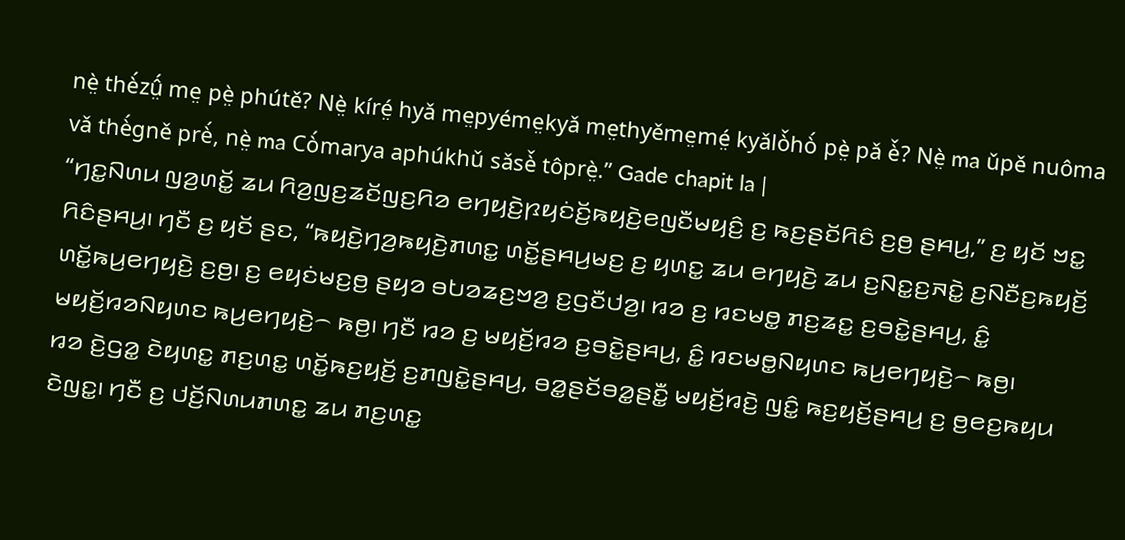nè̤ thè́zṳ̂́ me̤ pè̤ phútě? Nè̤ kíré̤ hyǎ me̤pyéme̤kyǎ me̤thyěme̤mé̤ kyǎlò̌hò́ pè̤ pǎ è̌? Nè̤ ma ǔpě nuôma vǎ thè́gně prè́, nè̤ ma Cò́marya aphúkhǔ sǎsè̌ tôprè̤.” Gade chapit la |
“ꤚꤢ꤭ꤡꤛꤣ ꤜꤤ꤬ꤛꤢꤩ꤭ ꤘꤣ ꤖꤤ꤬ꤜꤢ꤬ꤘꤢꤩꤜꤢ꤬ꤖꤤ ꤕꤚꤟꤢꤧ꤬ꤐꤟꤢꤦꤢꤩ꤬ꤒꤟꤢꤧ꤬ꤕꤜꤢꤪꤗꤟꤢꤨ꤬ ꤢ꤬ ꤒꤢ꤬ꤔꤢꤩꤖꤢꤨ ꤢ꤬ꤥ꤬ ꤔꤌꤣ꤬,” ꤢ꤬ ꤟꤢꤩ ꤠꤢ꤭ ꤖꤢꤨꤔꤌꤣ꤬꤯ ꤚꤢꤪ ꤢ꤬ ꤟꤢꤩ ꤔꤢ, “ꤒꤟꤢꤧ꤬ꤚꤤ꤬ꤒꤟꤢꤧ꤬ꤊꤛꤢ꤭ ꤛꤢꤩ꤭ꤔꤌꤣ꤬ꤗꤢ꤬ ꤢ꤬ ꤟꤛꤢ꤭ ꤘꤣ ꤕꤚꤟꤢꤧ꤬ ꤘꤣ ꤢ꤬ꤡꤢ꤭ꤢ꤬ꤏꤢꤧ꤭ ꤢ꤬ꤡꤢꤪꤢ꤬ꤒꤟꤢꤩ꤬ ꤛꤢꤩ꤭ꤒꤣ꤬ꤕꤚꤟꤢꤧ꤬ ꤢ꤬ꤥ꤬꤯ ꤢ꤬ ꤕꤟꤢꤦꤗꤢ꤬ꤥ꤬ ꤔꤟꤤ ꤋꤝꤤꤘꤢ꤬ꤠꤤ꤬ ꤢ꤬ꤞꤢꤪꤓꤤ꤬꤯ ꤙꤤ ꤢ꤬ ꤙꤢꤗꤥ꤭ ꤊꤢ꤬ꤘꤢ꤭ ꤢ꤬ꤋꤢꤧ꤭ꤔꤌꤣ꤬, ꤢꤨ꤭ ꤗꤟꤢꤩ꤬ꤙꤤꤡꤟꤛꤢ ꤒꤣ꤬ꤕꤚꤟꤢꤧ꤬꤮ ꤒꤥ꤬꤯ ꤚꤢꤪ ꤙꤤ ꤢ꤬ ꤗꤟꤢꤩ꤬ꤙꤤ ꤢ꤬ꤋꤢꤧ꤭ꤔꤌꤣ꤬, ꤢꤨ꤭ ꤙꤢꤗꤥ꤭ꤡꤟꤛꤢ ꤒꤣ꤬ꤕꤚꤟꤢꤧ꤬꤮ ꤒꤥ꤬꤯
ꤙꤤ ꤢꤧ꤬ꤞꤤ꤭ ꤢꤧꤟꤛꤢ꤭ ꤊꤢ꤬ꤛꤢ꤭ ꤛꤢꤩ꤭ꤒꤢ꤬ꤟꤢꤩ꤬ ꤢ꤬ꤊꤜꤢꤧ꤭ꤔꤌꤣ꤬, ꤋꤤ꤭ꤔꤢꤩꤋꤤ꤭ꤔꤢꤪ꤭ ꤗꤟꤢꤩ꤬ꤙꤢꤧ꤬ ꤜꤢꤨ꤭ ꤒꤢ꤬ꤟꤢꤩ꤬ꤔꤌꤣ꤬ ꤢ꤬ ꤥ꤬ꤕꤢ꤬ꤒꤟꤣ ꤢꤧꤜꤢ꤭꤯ ꤚꤢꤪ ꤢ꤬ ꤓꤢꤩ꤬ꤡꤛꤣꤊꤛꤢ꤭ ꤘꤣ ꤊꤢ꤬ꤛꤢ꤭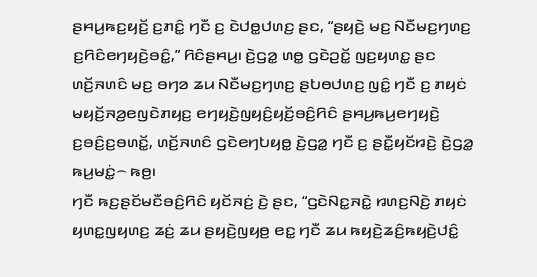ꤔꤌꤣ꤬ꤒꤢ꤬ꤟꤢꤩ꤬ ꤢ꤬ꤊꤢꤨ꤭ ꤚꤢꤪ ꤢ꤬ ꤢꤧꤓꤥ꤭ꤓꤛꤢ꤬ ꤔꤢ, “ꤔꤟꤢꤧ꤬ ꤗꤢ꤬ ꤡꤢꤪꤗꤢ꤬ꤚꤛꤢ꤬ ꤢ꤬ꤖꤢꤨꤕꤚꤟꤢꤧ꤬ꤋꤢꤨ꤭,” ꤖꤢꤨꤔꤌꤣ꤬꤯ ꤢꤧ꤬ꤞꤤ꤭ ꤛꤥ꤭ ꤞꤢꤧꤑꤢꤩ꤭ ꤜꤢ꤬ꤟꤛꤢ꤭ ꤔꤢ ꤛꤢꤩ꤬ꤏꤛꤢꤨ ꤗꤢ꤬ ꤋꤚꤤ ꤘꤣ ꤡꤢꤪꤗꤢ꤬ꤚꤛꤢ꤬ ꤔꤝꤥꤓꤛꤢ꤬ ꤜꤢꤨ꤭ ꤚꤢꤪ ꤢ꤬ ꤊꤟꤢꤦ ꤗꤟꤢꤩ꤬ꤏꤤ꤬ꤕꤜꤢꤧꤊꤟꤢ꤬ ꤕꤚꤟꤢꤧ꤬ꤜꤟꤢꤨ꤬ꤟꤢꤩ꤬ꤋꤢꤨ꤬ꤖꤢꤨ ꤔꤌꤣ꤬ꤒꤣ꤬ꤕꤚꤟꤢꤧ꤬ ꤢ꤬ꤋꤢꤨ꤬ꤢ꤬ꤋꤛꤢꤩ꤭, ꤛꤢꤩ꤬ꤏꤛꤢꤨ ꤞꤢꤧꤕꤚꤝꤟꤥ꤭ ꤢꤧ꤬ꤞꤤ꤭ ꤚꤢꤪ ꤢ꤬ ꤔꤢꤪ꤭ꤟꤢꤩꤙꤢꤧ꤬ ꤢꤧ꤬ꤞꤤ꤭ ꤒꤣ꤬ꤗꤢꤦ꤭꤮ ꤒꤥ꤬꤯
ꤚꤢꤪ ꤒꤢ꤬ꤔꤢꤩꤗꤢꤪꤋꤢꤨ꤬ꤖꤢꤨ ꤟꤢꤩꤏꤢꤦ꤬ ꤢꤧ꤬ ꤔꤢ, “ꤞꤢꤧꤡꤢ꤭ꤏꤢꤧ꤭ ꤙꤛꤢ꤬ꤡꤢꤧ꤬ ꤊꤟꤢꤦ ꤟꤛꤢ꤭ꤜꤟꤛꤢ꤬ ꤘꤢꤦ꤬ ꤘꤣ ꤔꤟꤢꤧ꤬ꤜꤟꤥ꤬ ꤕꤢ꤭ ꤚꤢꤪ ꤘꤣ ꤒꤟꤢꤧ꤬ꤘꤢꤨ꤬ꤒꤟꤢꤧ꤬ꤓꤢꤨ꤭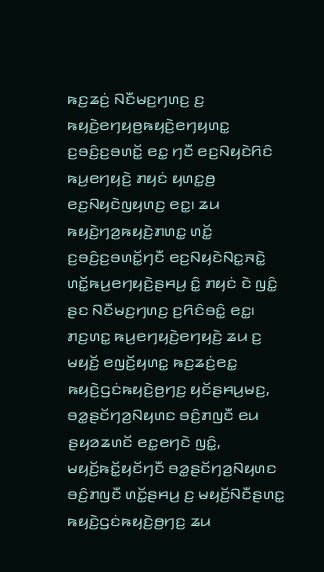ꤒꤢ꤬ꤘꤢꤦ꤬ ꤡꤢꤪꤗꤢ꤬ꤚꤛꤢ꤬ ꤢ꤬ ꤒꤟꤢꤧ꤬ꤕꤚꤟꤥ꤬ꤒꤟꤢꤧ꤬ꤕꤚꤟꤛꤢ꤭ ꤢ꤬ꤋꤢꤨ꤬ꤢ꤬ꤋꤛꤢꤩ꤭ ꤕꤢ꤭ ꤚꤢꤪ ꤕꤢ꤬ꤡꤟꤢꤧꤖꤢꤨ ꤒꤣ꤬ꤕꤚꤟꤢꤧ꤬ ꤊꤟꤢꤦ ꤟꤛꤢ꤭ꤥ꤬ ꤕꤢ꤬ꤡꤟꤢꤧꤜꤟꤛꤢ꤬ ꤕꤢ꤭꤯ ꤘꤣ ꤒꤟꤢꤧ꤬ꤚꤤ꤬ꤒꤟꤢꤧ꤬ꤊꤛꤢ꤭ ꤛꤢꤩ꤭ ꤢ꤬ꤋꤢꤨ꤬ꤢ꤬ꤋꤛꤢꤩ꤭ꤚꤢꤪ ꤕꤢ꤬ꤡꤟꤢꤧꤡꤢ꤭ꤏꤢꤧ꤭ ꤛꤢꤩ꤭ꤒꤣ꤬ꤕꤚꤟꤢꤧ꤬ꤔꤌꤣ꤬ ꤢꤨ꤭ ꤊꤟꤢꤦ ꤢꤧ ꤜꤢꤨ꤭ ꤔꤢ ꤡꤢꤪꤗꤢ꤬ꤚꤛꤢ꤬ ꤢ꤬ꤖꤢꤨꤋꤢꤨ꤭ ꤕꤢ꤭꤯
ꤊꤢ꤬ꤛꤢ꤭ ꤒꤣ꤬ꤕꤚꤟꤢꤧ꤬ꤕꤚꤟꤢꤧ꤬ ꤘꤣ ꤢ꤬ ꤗꤟꤢꤩ꤬ ꤕꤜꤢꤩ꤬ꤟꤛꤢ꤭ ꤒꤢ꤬ꤘꤢꤦ꤬ꤕꤢ꤭ ꤒꤟꤢꤧ꤬ꤞꤢꤦꤒꤟꤢꤧ꤬ꤥ꤬ꤚꤢ꤬ ꤟꤢꤩꤔꤌꤣ꤬ꤗꤢ꤬, ꤋꤤ꤭ꤔꤢꤩꤚꤤ꤬ꤡꤟꤛꤢ ꤋꤢꤨ꤬ꤊꤜꤢꤪ ꤕꤣ ꤔꤟꤤꤘꤛꤢꤩ ꤕꤢ꤭ꤕꤚꤢꤧ ꤜꤢꤨ꤭, ꤗꤟꤢꤩ꤬ꤒꤢꤩ꤭ꤟꤢꤩꤚꤢꤪ ꤋꤤ꤭ꤔꤢꤩꤚꤤ꤬ꤡꤟꤛꤢ ꤋꤢꤨ꤬ꤊꤜꤢꤪ ꤛꤢꤩ꤭ꤔꤌꤣ꤬ ꤢ꤬ ꤗꤟꤢꤩ꤬ꤡꤢꤪꤔꤛꤢ꤭ ꤒꤟꤢꤧ꤬ꤞꤢꤦꤒꤟꤢꤧ꤬ꤥ꤬ꤚꤢ꤬ ꤘꤣ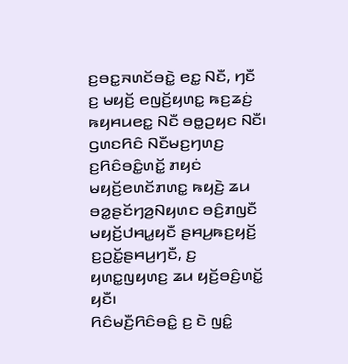ꤢ꤬ꤋꤢ꤭ꤏꤛꤢꤩꤋꤢꤧ꤭ ꤕꤢ꤭ ꤡꤢꤪ, ꤚꤢꤪ ꤢ꤬ ꤗꤟꤢꤩ꤬ ꤕꤜꤢꤩ꤬ꤟꤛꤢ꤭ ꤒꤢ꤬ꤘꤢꤦ꤬ ꤒꤟꤌꤣꤕꤢ꤭ ꤡꤢꤪ ꤋꤥ꤭ꤑꤟꤢ ꤡꤢꤪ꤯ ꤞꤛꤢꤖꤢꤨ ꤡꤢꤪꤗꤢ꤬ꤚꤛꤢ꤬ ꤢ꤬ꤖꤢꤨꤋꤢꤨ꤭ꤛꤢꤩ꤭ ꤊꤟꤢꤦ ꤗꤟꤢꤩ꤬ꤕꤛꤢꤩꤊꤛꤢ꤭ ꤒꤟꤢꤧ꤬ ꤘꤣ ꤋꤤ꤭ꤔꤢꤩꤚꤤ꤬ꤡꤟꤛꤢ ꤋꤢꤨ꤬ꤊꤜꤢꤪ ꤗꤟꤢꤩ꤬ꤓꤌꤣ꤭ꤟꤢꤪ ꤔꤌꤣ꤬ꤒꤢ꤬ꤟꤢꤩ꤬ ꤢ꤬ꤑꤢꤩ꤭ꤔꤌꤣ꤬ꤚꤢꤪ, ꤢ꤬ ꤟꤛꤢ꤭ꤜꤟꤛꤢ꤬ ꤘꤣ ꤟꤢꤩ꤬ꤋꤢꤨ꤬ꤛꤢꤩ꤭ ꤟꤢꤪ꤯
ꤖꤢꤨꤗꤢꤪ꤬ꤖꤢꤨꤋꤢꤨ꤭ ꤢ꤬ ꤢꤧ ꤜꤢꤨ꤭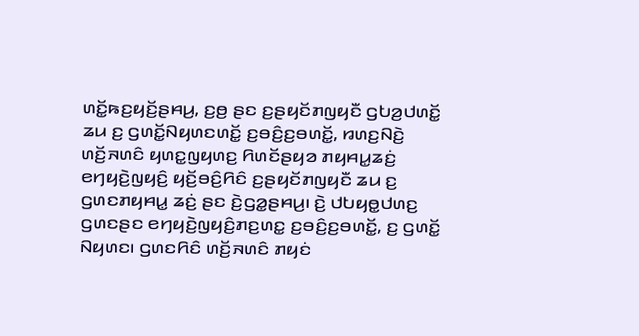ꤛꤢꤩ꤭ꤒꤢ꤬ꤟꤢꤩ꤬ꤔꤌꤣ꤬, ꤢ꤬ꤥ꤬ ꤔꤢ ꤢ꤬ꤔꤟꤢꤩꤊꤜꤟꤢꤪ ꤞꤝꤤ꤬ꤓꤛꤢꤩ꤭ ꤘꤣ ꤢ꤬ ꤞꤛꤢꤩ꤭ꤡꤟꤛꤢꤛꤢꤩ꤭ ꤢ꤬ꤋꤢꤨ꤬ꤢ꤬ꤋꤛꤢꤩ꤭, ꤙꤛꤢ꤬ꤡꤢꤧ꤬ ꤛꤢꤩ꤬ꤏꤛꤢꤨ ꤟꤛꤢ꤭ꤜꤟꤛꤢ꤬ ꤖꤛꤢꤩꤔꤟꤤ ꤊꤟꤌꤣ꤭ꤘꤢꤦ꤬ ꤕꤚꤟꤢꤧ꤬ꤜꤟꤢꤨ꤬ ꤟꤢꤩ꤬ꤋꤢꤨ꤬ꤖꤢꤨ ꤢ꤬ꤔꤟꤢꤩꤊꤜꤟꤢꤪ ꤘꤣ ꤢ꤬ ꤞꤛꤢꤊꤟꤌꤣ꤭ ꤘꤢꤦ꤬ ꤔꤢ ꤢꤧ꤬ꤞꤤ꤭ꤔꤌꤣ꤬꤯ ꤢꤧ꤬ ꤓꤝꤟꤥ꤭ꤓꤛꤢ꤬ ꤞꤛꤢꤔꤢ ꤕꤚꤟꤢꤧ꤬ꤜꤟꤢꤨ꤬ꤊꤢ꤬ꤛꤢ꤭ ꤢ꤬ꤋꤢꤨ꤬ꤢ꤬ꤋꤛꤢꤩ꤭, ꤢ꤬ ꤞꤛꤢꤩ꤭ ꤡꤟꤛꤢ꤯ ꤞꤛꤢꤖꤢꤨ ꤛꤢꤩ꤬ꤏꤛꤢꤨ ꤊꤟꤢꤦ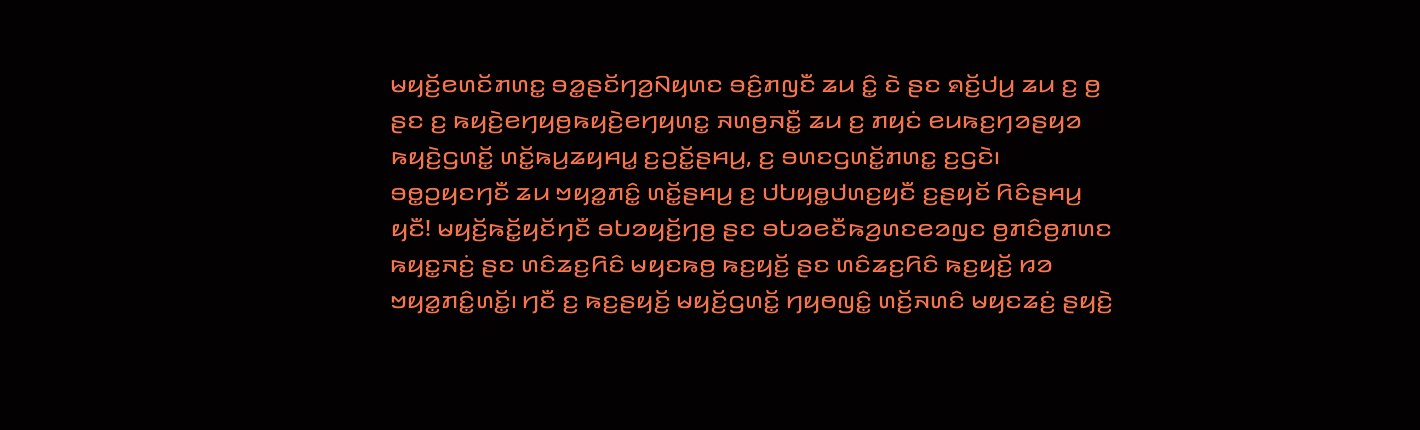ꤗꤟꤢꤩ꤬ꤕꤛꤢꤩꤊꤛꤢ꤭ ꤋꤤ꤭ꤔꤢꤩꤚꤤ꤬ꤡꤟꤛꤢ ꤋꤢꤨ꤬ꤊꤜꤢꤪ ꤘꤣ ꤢꤨ꤭ ꤢꤧ ꤔꤢ ꤎꤢꤩ꤬ꤓꤣ꤬ ꤘꤣ ꤢ꤬ ꤥ꤬ ꤔꤢ ꤢ꤬ ꤒꤟꤢꤧ꤬ꤕꤚꤟꤥ꤬ꤒꤟꤢꤧ꤬ꤕꤚꤟꤛꤢ꤭ ꤏꤛꤥ꤬ꤏꤢꤪ꤭ ꤘꤣ ꤢ꤬ ꤊꤟꤢꤦ ꤕꤣꤒꤢ꤬ꤚꤤꤔꤟꤤ ꤒꤟꤢꤧ꤬ꤞꤛꤢꤩ꤭ ꤛꤢꤩ꤭ꤒꤣ꤬ꤘꤟꤌꤣ꤭ ꤢ꤬ꤑꤢꤩ꤭ꤔꤌꤣ꤬, ꤢ꤬ ꤋꤛꤢꤞꤛꤢꤩ꤭ꤊꤛꤢ꤭ ꤢ꤬ꤞꤢꤧ꤯
ꤋꤥ꤭ꤑꤟꤢꤚꤢꤪ ꤘꤣ ꤠꤟꤤ꤭ꤊꤢꤨ꤭ ꤛꤢꤩ꤭ꤔꤌꤣ꤬ ꤢ꤬ ꤓꤝꤟꤥ꤭ꤓꤛꤢ꤬ꤟꤢꤪ ꤢ꤬ꤔꤟꤢꤩ ꤖꤢꤨꤔꤌꤣ꤬ ꤟꤢꤪ! ꤗꤟꤢꤩ꤬ꤒꤢꤩ꤭ꤟꤢꤩꤚꤢꤪ ꤋꤝꤤꤟꤢꤩ꤬ꤚꤥ꤬ ꤔꤢ ꤋꤝꤤꤕꤢꤪꤒꤤ꤬ꤛꤢꤕꤤꤜꤢ ꤥ꤬ꤊꤢꤨꤥ꤬ꤊꤛꤢ ꤒꤟꤢ꤭ꤏꤢꤦ꤬ ꤔꤢ ꤛꤢꤨꤘꤢ꤬ꤖꤢꤨ ꤗꤟꤢꤒꤥ꤬ ꤒꤢ꤬ꤟꤢꤩ꤬ ꤔꤢ ꤛꤢꤨꤘꤢ꤬ꤖꤢꤨ ꤒꤢ꤬ꤟꤢꤩ꤬ ꤙꤤ ꤠꤟꤤ꤭ꤊꤢꤨ꤭ꤛꤢꤩ꤭꤯ ꤚꤢꤪ ꤢ꤬ ꤒꤢ꤬ꤔꤟꤢꤩ꤬ ꤗꤟꤢꤩ꤬ꤞꤛꤢꤩ꤭ ꤚꤟꤥꤜꤢꤨ꤭ ꤛꤢꤩ꤬ꤏꤛꤢꤨ ꤗꤟꤢꤘꤢꤦ꤬ ꤔꤟꤢꤧ꤬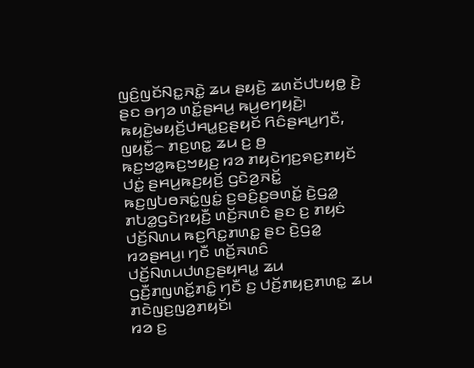ꤜꤢꤨ꤬ꤜꤢꤩꤡꤢ꤭ꤏꤢꤧ꤭ ꤘꤣ ꤔꤟꤢꤧ꤬ ꤘꤛꤢꤩꤓꤝꤟꤥ꤭ ꤢꤧ꤬ ꤔꤢ ꤋꤚꤤ ꤛꤢꤩ꤭ꤔꤌꤣ꤬ ꤒꤣ꤬ꤕꤚꤟꤢꤧ꤬꤯
ꤒꤟꤢꤧ꤬ꤗꤟꤢꤩ꤬ꤓꤌꤣ꤭ꤢ꤬ꤔꤟꤢꤩ ꤖꤢꤨꤔꤌꤣ꤬ꤚꤢꤪ, ꤜꤟꤢꤪ꤭꤮ ꤊꤢ꤬ꤛꤢ꤭ ꤘꤣ ꤢ꤬ ꤥ꤬ ꤒꤢ꤬ꤠꤤ꤭ꤒꤢ꤬ꤠꤟꤢ꤬ ꤙꤤ ꤊꤟꤢꤧꤚꤢ꤬ꤎꤢ꤬ꤊꤟꤢꤩ ꤓꤢꤦ꤭ ꤔꤌꤣ꤬ꤒꤢ꤬ꤟꤢꤩ꤬ ꤞꤢꤧꤤ꤬ꤏꤢꤩ꤭ ꤒꤢ꤬ꤜꤝꤥꤏꤢꤦ꤭ꤜꤢꤦ꤭ ꤢ꤬ꤋꤢꤨ꤬ꤢ꤬ꤋꤛꤢꤩ꤭ ꤢꤧ꤬ꤞꤤ꤭ ꤊꤝꤤ꤭ꤞꤢꤧꤐꤟꤢꤪ꤬ ꤛꤢꤩ꤬ꤏꤛꤢꤨ ꤔꤢ ꤢ꤬ ꤊꤟꤢꤦ ꤓꤢꤩ꤬ꤡꤛꤣ ꤒꤢ꤬ꤖꤢ꤭ꤊꤛꤢ꤭ ꤔꤢ ꤢꤧ꤬ꤞꤤ꤭ ꤙꤤꤔꤌꤣ꤬꤯ ꤚꤢꤪ ꤛꤢꤩ꤬ꤏꤛꤢꤨ ꤓꤢꤩ꤬ꤡꤛꤣꤓꤛꤢ꤬ꤔꤟꤌꤣ꤭ ꤘꤣ ꤞꤢꤪ꤬ꤊꤜꤛꤢꤩ꤭ꤊꤢꤨ꤭ ꤚꤢꤪ ꤢ꤬ ꤓꤢꤩ꤬ꤊꤟꤢ꤬ꤊꤛꤢ꤭ ꤘꤣ ꤊꤢꤧꤜꤢ꤬ꤜꤤ꤬ꤊꤟꤢꤩ꤯
ꤙꤤ ꤢ꤬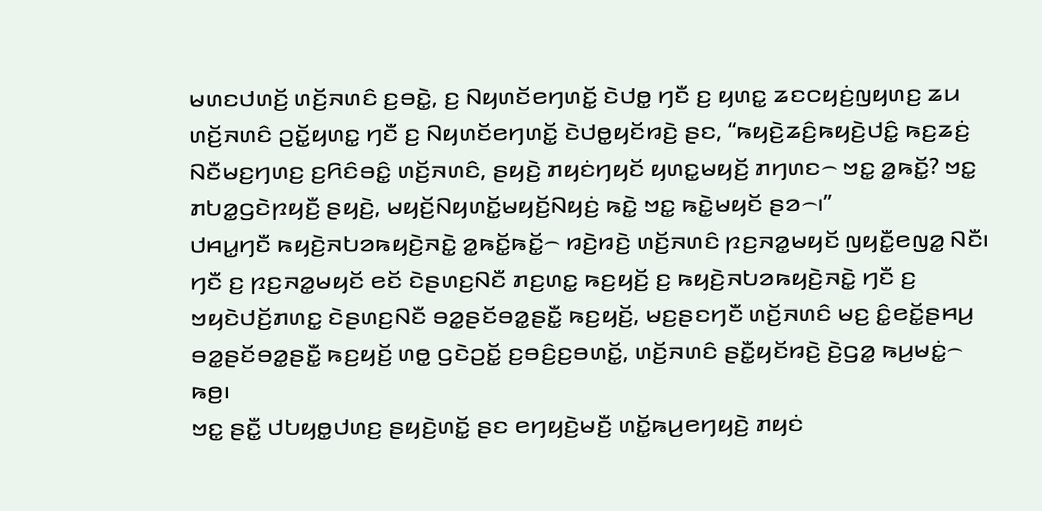ꤗꤛꤢꤓꤛꤢꤩ꤬ ꤛꤢꤩ꤬ꤏꤛꤢꤨ ꤢ꤬ꤋꤢꤧ꤭, ꤢ꤬ ꤡꤟꤛꤢꤩꤕꤚꤛꤢꤩ꤭ ꤢꤧꤓꤥ꤭ ꤚꤢꤪ ꤢ꤬ ꤟꤛꤢ꤭ ꤘꤢꤍꤟꤢꤦ꤬ꤜꤟꤛꤢ꤬ ꤘꤣ ꤛꤢꤩ꤬ꤏꤛꤢꤨ ꤑꤢꤩ꤭ꤟꤛꤢ꤭ ꤚꤢꤪ ꤢ꤬ ꤡꤟꤛꤢꤩꤕꤚꤛꤢꤩ꤭ ꤢꤧꤓꤥ꤭ꤟꤢꤩꤙꤢꤧ꤬ ꤔꤢ, “ꤒꤟꤢꤧ꤬ꤘꤢꤨ꤬ꤒꤟꤢꤧ꤬ꤓꤢꤨ꤭ ꤒꤢ꤬ꤘꤢꤦ꤬ ꤡꤢꤪꤗꤢ꤬ꤚꤛꤢ꤬ ꤢ꤬ꤖꤢꤨꤋꤢꤨ꤭ ꤛꤢꤩ꤬ꤏꤛꤢꤨ, ꤔꤟꤢꤧ꤬ ꤊꤟꤢꤦꤚꤟꤢꤩ ꤟꤛꤢ꤭ꤗꤟꤢꤩ꤬ ꤊꤚꤛꤢ꤮ ꤠꤢ꤭ ꤤ꤭ꤒꤢꤩ꤭? ꤠꤢ꤭ ꤊꤝꤤ꤭ꤞꤢꤧꤐꤟꤢꤪ꤬ ꤔꤟꤢꤧ꤬, ꤗꤟꤢꤩ꤬ꤡꤟꤛꤢꤩ꤭ꤗꤟꤢꤩ꤬ꤡꤟꤢꤦ꤬ ꤒꤢꤧ꤭ ꤠꤢ꤭ ꤒꤢꤧ꤭ꤗꤟꤢꤩ ꤔꤤ꤮꤯”
ꤓꤌꤣ꤭ꤚꤢꤪ ꤒꤟꤢꤧ꤬ꤏꤝꤤꤒꤟꤢꤧ꤬ꤏꤢꤧ꤭ ꤤ꤭ꤒꤢꤩ꤭ꤒꤢꤩ꤭꤮ ꤙꤢꤧ꤬ꤙꤢꤧ꤬ ꤛꤢꤩ꤬ꤏꤛꤢꤨ ꤐꤢ꤬ꤏꤤ꤭ꤗꤟꤢꤩ ꤜꤟꤢꤪ꤭ꤕꤜꤤ꤭ ꤡꤢꤪ꤯ ꤚꤢꤪ ꤢ꤬ ꤐꤢ꤬ꤏꤤ꤭ꤗꤟꤢꤩ ꤕꤢꤩ ꤢꤧꤔꤛꤢ꤬ꤡꤢꤪ ꤊꤢ꤬ꤛꤢ꤭ ꤒꤢ꤬ꤟꤢꤩ꤬ ꤢ꤬ ꤒꤟꤢꤧ꤬ꤏꤝꤤꤒꤟꤢꤧ꤬ꤏꤢꤧ꤭ ꤚꤢꤪ ꤢ꤬ ꤠꤟꤢꤧꤓꤢꤩ꤬ꤊꤛꤢ꤭ ꤢꤧꤔꤛꤢ꤬ꤡꤢꤪ ꤋꤤ꤭ꤔꤢꤩꤋꤤ꤭ꤔꤢꤪ꤭ ꤒꤢ꤬ꤟꤢꤩ꤬, ꤗꤢ꤬ꤔꤢꤚꤢꤪ ꤛꤢꤩ꤬ꤏꤛꤢꤨ ꤗꤢ꤬ ꤢꤨ꤭ꤕꤢꤩ꤭ꤔꤌꤣ꤬ ꤋꤤ꤭ꤔꤢꤩꤋꤤ꤭ꤔꤢꤪ꤭ ꤒꤢ꤬ꤟꤢꤩ꤬ ꤛꤥ꤭ ꤞꤢꤧꤑꤢꤩ꤭ ꤢ꤬ꤋꤢꤨ꤬ꤢ꤬ꤋꤛꤢꤩ꤭, ꤛꤢꤩ꤬ꤏꤛꤢꤨ ꤔꤢꤪ꤭ꤟꤢꤩꤙꤢꤧ꤬ ꤢꤧ꤬ꤞꤤ꤭ ꤒꤣ꤬ꤗꤢꤦ꤭꤮ ꤒꤥ꤬꤯
ꤠꤢ꤭ ꤔꤢꤪ꤭ ꤓꤝꤟꤥ꤭ꤓꤛꤢ꤬ ꤔꤟꤢꤧ꤬ꤛꤢꤩ꤭ ꤔꤢ ꤕꤚꤟꤢꤧ꤬ꤗꤢꤪ꤬ ꤛꤢꤩ꤭ꤒꤣ꤬ꤕꤚꤟꤢꤧ꤬ ꤊꤟꤢꤦ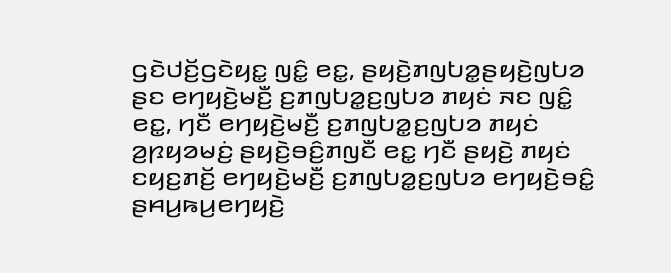ꤞꤢꤧꤓꤢꤩ꤬ꤞꤢꤧꤟꤢ꤭ ꤜꤢꤨ꤭ ꤕꤢ꤭, ꤔꤟꤢꤧ꤬ꤊꤜꤝꤤ꤭ꤔꤟꤢꤧ꤬ꤜꤝꤤ ꤔꤢ ꤕꤚꤟꤢꤧ꤬ꤗꤢꤪ꤬ ꤢ꤬ꤊꤜꤝꤤ꤭ꤢ꤬ꤜꤝꤤ ꤊꤟꤢꤦ ꤏꤢ ꤜꤢꤨ꤭ ꤕꤢ꤭, ꤚꤢꤪ ꤕꤚꤟꤢꤧ꤬ꤗꤢꤪ꤬ ꤢ꤬ꤊꤜꤝꤤ꤭ꤢ꤬ꤜꤝꤤ ꤊꤟꤢꤦ ꤤ꤬ꤐꤟꤤꤗꤢꤦ꤬ ꤔꤟꤢꤧ꤬ꤋꤢꤨ꤬ꤊꤜꤢꤪ ꤕꤢ꤭ ꤚꤢꤪ ꤔꤟꤢꤧ꤬ ꤊꤟꤢꤦ ꤢꤟꤢ꤬ꤊꤢꤩ꤬ ꤕꤚꤟꤢꤧ꤬ꤗꤢꤪ꤬ ꤢ꤬ꤊꤜꤝꤤ꤭ꤢ꤬ꤜꤝꤤ ꤕꤚꤟꤢꤧ꤬ꤋꤢꤨ꤭ ꤔꤌꤣ꤬ꤒꤣ꤬ꤕꤚꤟꤢꤧ꤬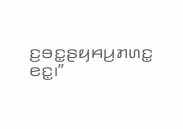ꤢ꤬ꤋꤢ꤭ꤔꤟꤌꤣ꤬ꤊꤛꤢ꤭ ꤕꤢ꤭꤯”